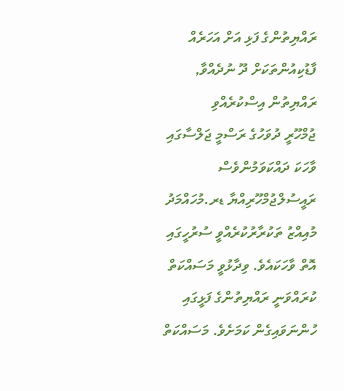ރައްޔިތުންގެ ފަޅި އަށް އަހަރެއް
ފާޑުކިއުންތަކަށް ދޫ ނުދެއްވާ, ރައްޔިތުން އިސްކުރެއްވި
ޖުމްހޫރީ ދުވަހުގެ ރަސްމީ ޖަލްސާގައި ވާހަކަ ދައްކަވަމުންވެސް ރައީސުލްޖުމްހޫރިއްޔާ ޑރ.މުހައްމަދު މުއިއްޒު ތަކުރާރުކުރެއްވީ ސުރުހީގައި އޮތް ވާހަކައެވެ. ވިދާޅުވީ މަސައްކަތް ކުރައްވަނީ ރައްޔިތުންގެ ފަޅީގައި ހުންނަވައިގެން ކަމަށެވެ. މަސައްކަތް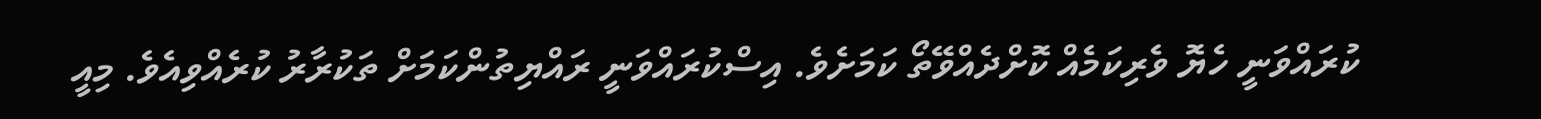ކުރައްވަނީ ހެޔޮ ވެރިކަމެއް ކޮށްދެއްވޭތޯ ކަމަށެވެ. އިސްކުރައްވަނީ ރައްޔިތުންކަމަށް ތަކުރާރު ކުރެއްވިއެވެ. މިއީ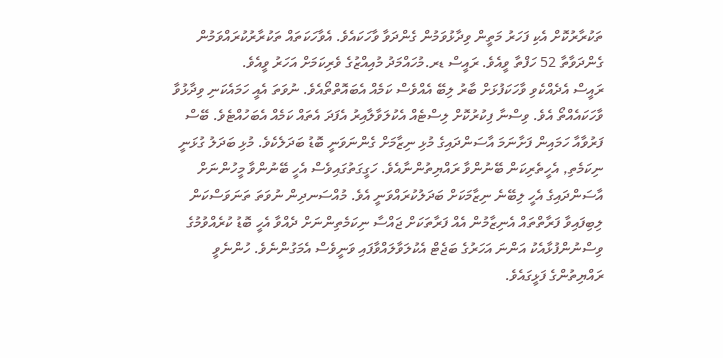ތަކުރާރުކޮށް އެކި ފަހަރު މަތީން ވިދާޅުވަމުން ގެންދަވާ ވާހަކައެވެ. އެވާހަކަތައް ތަކުރާރުކުރައްވަމުން ގެންދަވާތާ 52 ހަފްތާ ވީއެވެ. ރައީސް ޑރ.މުހައްމަދު މުއިއްޒުގެ ވެރިކަމަށް އަހަރު ވީއެވެ.
ރައީސް އެދެއްކެވި ވާހަކަފުޅަށް ބާރު ލިބޭ އެއްވެސް ކަމެއް އެބައޮތްތޯއެވެ. ނުވަތަ އެއީ ހަމައެކަނި ވިދާޅުވާ ވާހަކައެއްތޯ އެވެ. ވިސްނާ ފިކުރުކޮށް ލިސްޓެއް އެކުލަވާލާއިރު އެފަދަ އެތައް ކަމެއް އެބަހުއްޓެވެ. ބޭސް ފަރުވާއާ ހަމައިން ފަށާނަމަ އާސަންދައިގެ މުޅި ނިޒާމަށް ގެންނަވަނީ ބޮޑު ބަދަލެކެވެ. މުޅި ބަދަލު ގުޅަނީ ނިކަމެތި, އެހީތެރިކަން ބޭނުންވާ ރައްޔިތުންނާއެވެ. ހަގީގަތުގައިވެސް އެހީ ބޭނުންވާ މީހުންނަށް އާސަންދައިގެ އެހީ ލިބޭނެ ނިޒާމަކަށް ބަދަލުކުރައްވަނީ އެވެ. މުއްސަނދިން ނުވަތަ ތަނަވަސްކަން ލިބިފައިވާ ފަރާތްތައް އެނިޒާމުން އެއް ފަރާތަކަށް ޖައްސާ ނިކަމެތިންނަށް ދެއްވާ އެހީ ބޮޑު ކުރެއްވުމުގެ ވިސްނުންފުޅާއެކު އަންނަ އަހަރުގެ ބަޖެޓް އެކުލަވާލައްވާފައި ވަނީވެސް އެމަގުންނެވެ. ހުންނެވީ ރައްޔިތުންގެ ފަޅީގައެވެ.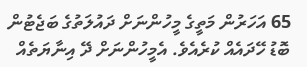65 އަހަރުން މަތީގެ މީހުންނަށް ދައުލަތުގެ ބަޖެޓުން ބޮޑު ހޭދައެއް ކުރެއެވެ. އެމީހުންނަށް ދޭ އިނާޔަތެއް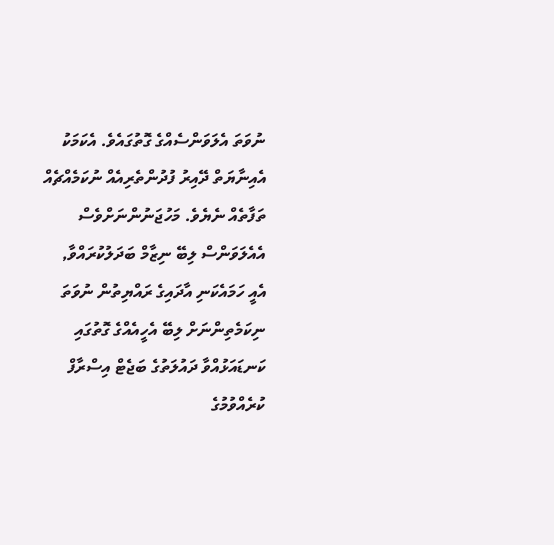ނުވަތަ އެލަވަންސެއްގެ ގޮތުގައެވެ. އެކަމަކު އެއިނާޔަތް ދޭއިރު ފުދުންތެރިއެއް ނުކަމެއްޗެއް ތަފާތެއް ނެޔެވެ. މަހުޖަނުންނަށްވެސް އެއެލަވަންސް ލިބޭ ނިޒާމް ބަދަލުކުރައްވާ, އެއީ ހަމައެކަނި އާދައިގެ ރައްޔިތުން ނުވަތަ ނިކަމެތިންނަށް ލިބޭ އެހީއެއްގެ ގޮތުގައި ކަނޑައަޅުއްވާ ދައުލަތުގެ ބަޖެޓް އިސްރާފް ކުރެއްވުމުގެ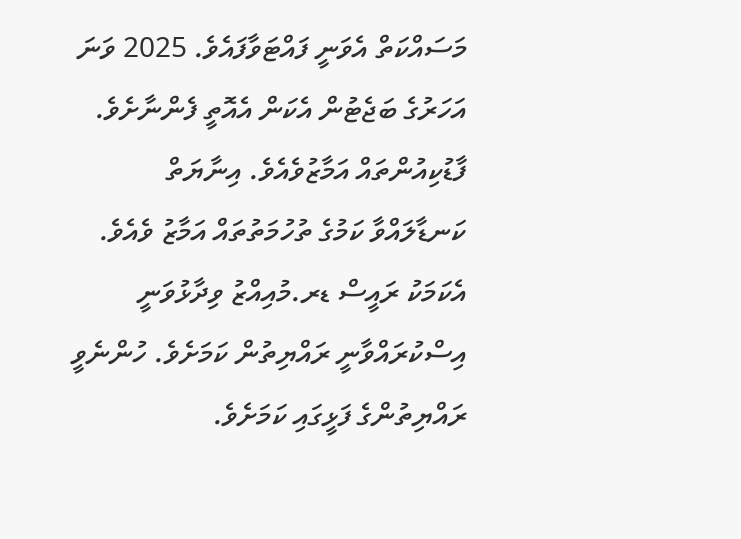މަސައްކަތް އެވަނީ ފައްޓަވާފައެވެ. 2025 ވަނަ އަހަރުގެ ބަޖެޓުން އެކަން އެއޮތީ ފެންނާށެވެ. ފާޑުކިއުންތައް އަމާޒުވެއެވެ. އިނާޔަތް ކަނޑާލައްވާ ކަމުގެ ތުހުމަތުތައް އަމާޒު ވެއެވެ. އެކަމަކު ރައީސް ޑރ.މުއިއްޒު ވިދާޅުވަނީ އިސްކުރައްވާނީ ރައްޔިތުން ކަމަށެވެ. ހުންނެވީ ރައްޔިތުންގެ ފަޅީގައި ކަމަށެވެ.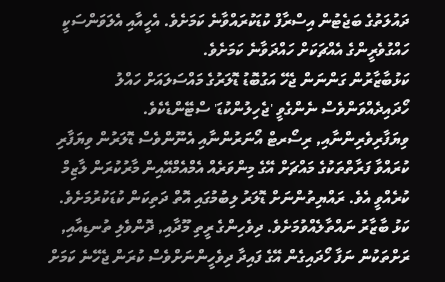ދައުލަތުގެ ބަޖެޓުން އިސްރާފް ކުޑަކުރައްވާނެ ކަމަށެވެ. އެހީއާއި އެލަވަންސަކީ ހައްގުވެރީންގެ އެއްޗަކަށް ހައްދަވާނެ ކަމަށެވެ.
ކަޅުބާޒާރުން ގަންނަން ޖެހޭ އަގުބޮޑު ޑޮލަރުގެ މައްސަލައަށް ހައްލު ހޯދައިދެއްވަންވެސް ނެންގެވީ 'ޖެހިލުންކުޑަ' ސްޓޭންޑެކެވެ. ވިޔަފާރިވެރިންނާއި, ރިސޯރޓް އޯނަރުންނާއި އެނޫންވެސް ޑޮލަރުން ވިޔަފާރި ކުރައްވާ ފަރާތްތަކުގެ މައްޗަށް އޭގެ މިންވަރެއް އެމްއެމްއޭއިން މާރުކުރަން ލާޒިމް ކުރެއްވީ އެވެ. ރައްޔިތުންނަށް ޑޮލަރު ލިބުމުގައި އޮތް ދަތިކަން ކުޑަކުރުމަށެވެ. ކަޅު ބާޒާރު ނައްތާލެއްވުމަށެވެ. ދިވެހިންގެ ރީތި މޫދާއި, ދޮންވެލި ތުނޑިއާއި, ރަށްތަކުން ނަފާ ހޯދައިގެން އޭގެ ފައިދާ ދިވެހީންނަށްވެސް ކުރަން ޖެހޭނެ ކަމަށް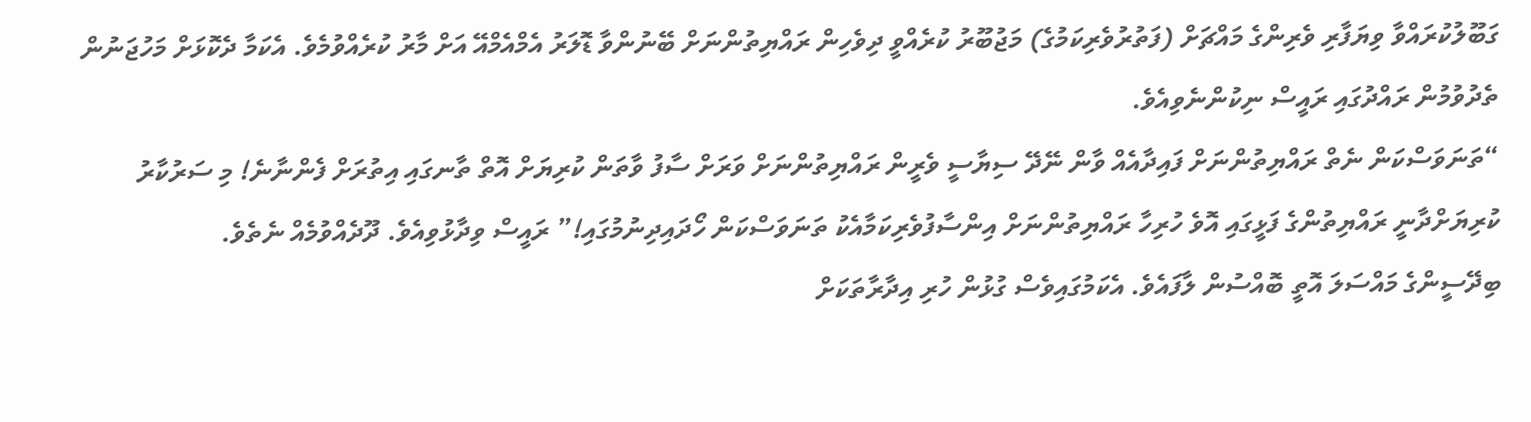ގަބޫލުކުރައްވާ ވިޔަފާރި ވެރިންގެ މައްޗަށް (ފަތުރުވެރިކަމުގެ) މަޖުބޫރު ކުރެއްވީ ދިވެހިން ރައްޔިތުންނަށް ބޭނުންވާ ޑޮލަރު އެމްއެމްއޭ އަށް މާރު ކުރެއްވުމެވެ. އެކަމާ ދެކޮޅަށް މަހުޖަނުން ތެދުވުމުން ރައްދުގައި ރައީސް ނިކުންނެވިއެވެ.
“ތަނަވަސްކަން ނެތް ރައްޔިތުންނަށް ފައިދާއެއް ވާން ނޭދޭ ސިޔާސީ ވެރީން ރައްޔިތުންނަށް ވަރަށް ސާފު ވާތަން ކުރިޔަށް އޮތް ތާނގައި އިތުރަށް ފެންނާނެ! މި ސަރުކާރު ކުރިޔަށްދާނީ ރައްޔިތުންގެ ފަޅީގައި އޮވެ ހުރިހާ ރައްޔިތުންނަށް އިންސާފުވެރިކަމާއެކު ތަނަވަސްކަން ހޯދައިދިނުމުގައި!” ރައީސް ވިދާޅުވިއެވެ. ދޫދެއްވުމެއް ނެތެވެ.
ބިދޭސީންގެ މައްސަލަ އޮތީ ބޮއްސުން ލާފައެވެ. އެކަމުގައިވެސް ގުޅުން ހުރި އިދާރާތަކަށް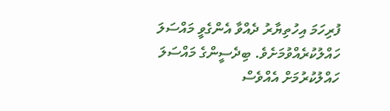ފުރިހަމަ އިހުތިޔާރު ދެއްވާ އެންގެވީ މައްސަލަ ހައްލުކުރެއްވުމަށެވެ. ބިދެސީންގެ މައްސަލަ ހައްލުކުރުމަށް އެއްވެސް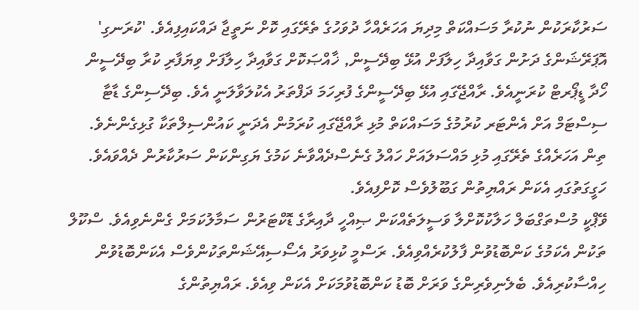ސަރުކާރަކުން ނުކުރާ މަސައްކަތް މިދިޔަ އަހަރެއްހާ ދުވަހުގެ ތެރޭގައި ކޮށް ނަތީޖާ ދައްކައިފިއެވެ. 'ކުރަނގި' އޮޕަރޭޝަންގެ ދަށުން ގަވާއިދާ ހިލާފަށް އުޅޭ ބިދޭސީން, ޚާއްޞަކޮށް ގަވާއިދާ ހިލާފަށް ވިޔަފާރި ކުރާ ބިދޭސީން ހޯދާ ޑީޕޯރޓް ކުރަނީއެވެ. ރާއްޖޭގައި އުޅޭ ބިދޭސީންގެ ފުރިހަމަ ދަފްތަރު އެކުލަވާލަނީ އެވެ. ބިދޭސިންގެ ޑާޓާ ސިސްޓަމް އަށް އެންޓަރ ކުރުމުގެ މަސައްކަތް މުޅި ރާއްޖޭގައި ކުރަމުން އެދަނީ ކައުންސިލްތަކާ ގުޅިގެންނެވެ. ތިން އަހަރެއްގެ ތެރޭގައި މުޅި މައްސަލައަށް ހައްލު ގެނެސްދެއްވާނެ ކަމުގެ ޔަގިންކަން ސަރުކާރުން ދެއްވައެވެ. ހަގީގަތުގައި އެކަން ރައްޔިތުން ގަބޫލުވެސް ކޮށްފިއެވެ.
ވޭޕްކީ މުސްތަގްބަލް ހަލާކުކޮށްލާ ވަސީލަތެއްކަން ޞިއްހީ ދާއިރާގެ ޑޮކްޓަރުން ސަމާލުކަމަށް ގެންނެވިއެވެ. ސްކޫލް ތަކުން އެކަމުގެ ކަންބޮޑުވުން ފާލުކުރެއްވިއެވެ. ރަސްމީ ކުޅިވަރު އެސޯސިއޭޝަންތަކުންވެސް އެކަންބޮޑުވުން ހިއްސާކުރިއެވެ. ބެލެނިވެރިންގެ ވަރަށް ބޮޑު ކަންބޮޑުވުމަކަށް އެކަން ވިއެވެ. ރައްޔިތުންގެ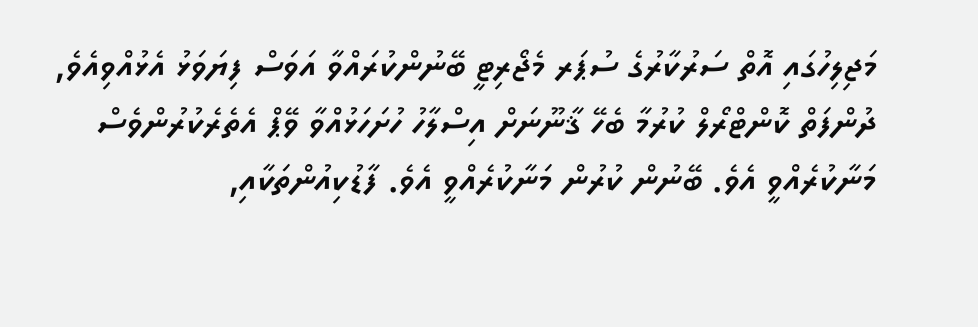މަޖިލިހުގައި އޮތް ސަރުކާރުގެ ސުޕަރ މެޖޯރިޓީ ބޭނުންކުރައްވާ އަވަސް ފިޔަވަޅު އެޅުއްވިއެވެ, ދުންފަތް ކޮންޓްރޯލް ކުރުމާ ބެހޭ ޤާނޫނަށް އިސްލާހު ހުށަހަޅުއްވާ ވޭޕް އެތެރެކުރުންވެސް މަނާކުރެއްވީ އެވެ. ބޭނުން ކުރުން މަނާކުރެއްވީ އެވެ. ފާޑުކިއުންތަކާއި,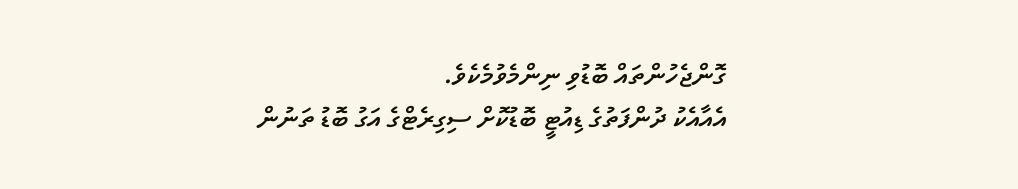ގޮންޖެހުންތައް ބޮޑުވި ނިންމެވުމެކެވެ.
އެއާއެކު ދުންފަތުގެ ޑިއުޓީ ބޮޑުކޮށް ސިގިރެޓްގެ އަގު ބޮޑު ތަނުން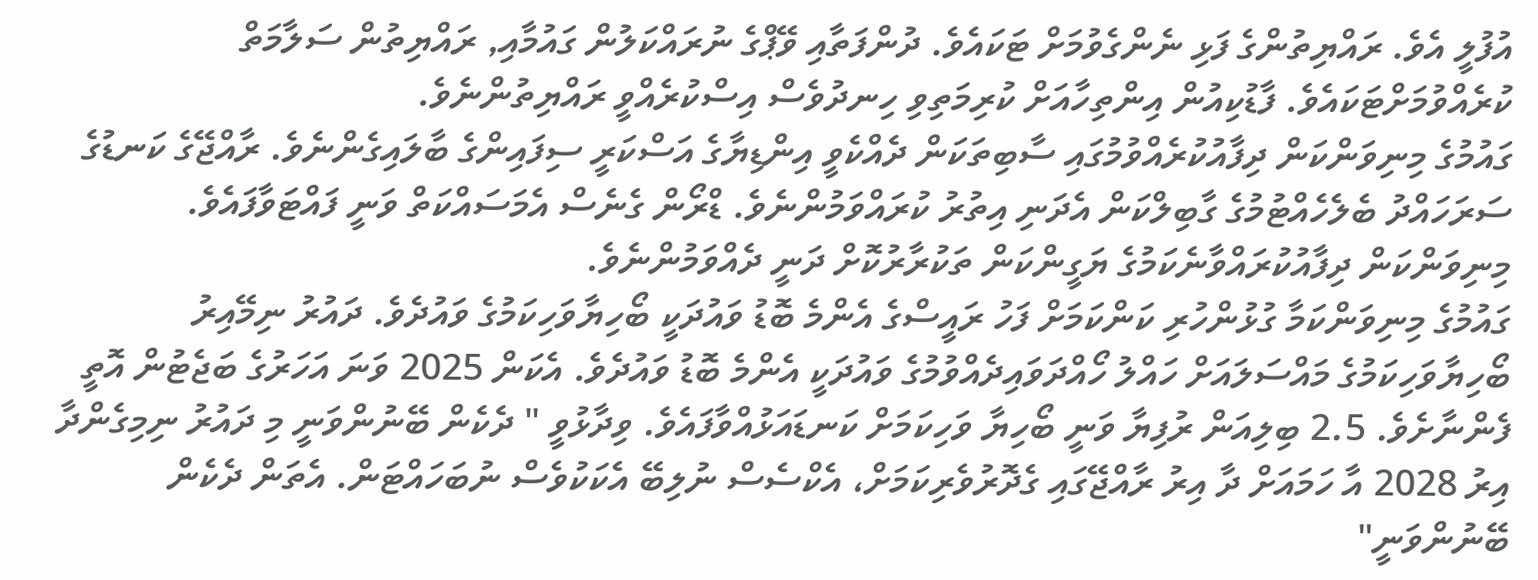އުފުލީ އެވެ. ރައްޔިތުންގެ ފަޅި ނެންގެވުމަށް ޓަކައެވެ. ދުންފަތާއި ވޭޕްގެ ނުރައްކަލުން ގައުމާއި, ރައްޔިތުން ސަލާމަތް ކުރެއްވުމަށްޓަކައެވެ. ފާޑުކިއުން އިންތިހާއަށް ކުރިމަތިވި ހިނދުވެސް އިސްކުރެއްވީ ރައްޔިތުންނެވެ.
ގައުމުގެ މިނިވަންކަން ދިފާއުކުރެއްވުމުގައި ސާބިތަކަން ދެއްކެވީ އިންޑިޔާގެ އަސްކަރީ ސިފައިންގެ ބާލައިގެންނެވެ. ރާއްޖޭގެ ކަނޑުގެ ސަރަހައްދު ބެލެހެއްޓުމުގެ ގާބިލްކަން އެދަނި އިތުރު ކުރައްވަމުންނެވެ. ޑްރޯން ގެނެސް އެމަސައްކަތް ވަނީ ފައްޓަވާފައެވެ. މިނިވަންކަން ދިފާއުކުރައްވާނެކަމުގެ ޔަގީންކަން ތަކުރާރުކޮށް ދަނީ ދެއްވަމުންނެވެ.
ގައުމުގެ މިނިވަންކަމާ ގުޅުންހުރި ކަންކަމަށް ފަހު ރައީސްގެ އެންމެ ބޮޑު ވައުދަކީ ބޯހިޔާވަހިކަމުގެ ވައުދެވެ. ދައުރު ނިމޭއިރު ބޯހިޔާވަހިކަމުގެ މައްސަލައަށް ހައްލު ހޯއްދަވައިދެއްވުމުގެ ވައުދަކީ އެންމެ ބޮޑު ވައުދެވެ. އެކަން 2025 ވަނަ އަހަރުގެ ބަޖެޓުން އޮތީ ފެންނާށެވެ. 2.5 ބިލިއަން ރުފިޔާ ވަނީ ބޯހިޔާ ވަހިކަމަށް ކަނޑައަޅުއްވާފައެވެ. ވިދާޅުވީ " ދެކެން ބޭނުންވަނީ މި ދައުރު ނިމިގެންދާ އިރު 2028 އާ ހަމައަށް ދާ އިރު ރާއްޖޭގައި ގެދޮރުވެރިކަމަށް، އެކްސެސް ނުލިބޭ އެކަކުވެސް ނުބަހައްޓަން. އެތަން ދެކެން ބޭނުންވަނީ"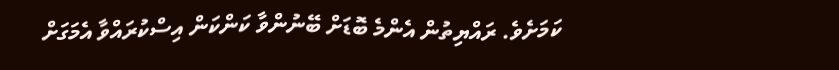ކަމަށެވެ. ރައްޔިތުން އެންމެ ބޮޑަށް ބޭނުންވާ ކަންކަން އިސްކުރައްވާ އެމަގަށް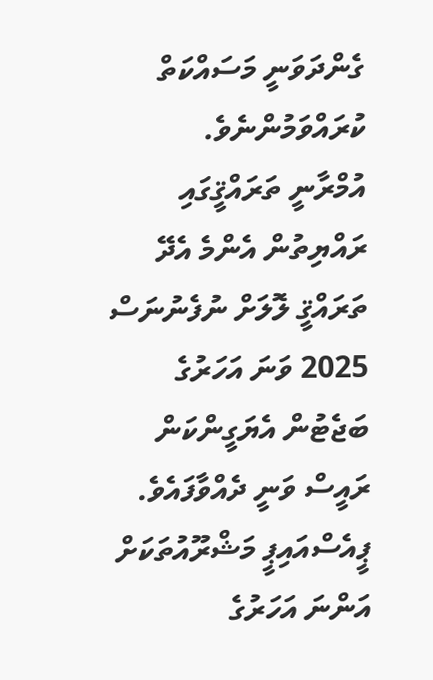ގެންދަވަނީ މަސައްކަތް ކުރައްވަމުންނެވެ.
އުމްރާނީ ތަރައްޤީގައި ރައްޔިތުން އެންމެ އެދޭ ތަރައްޤީ ލޮލަށް ނުފެނުނަސް 2025 ވަނަ އަހަރުގެ ބަޖެޓުން އެޔަގީންކަން ރައީސް ވަނީ ދެއްވާފައެވެ. ޕީއެސްއައިޕީ މަޝްރޫއުތަކަށް އަންނަ އަހަރުގެ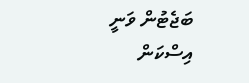ބަޖެޓުން ވަނީ އިސްކަން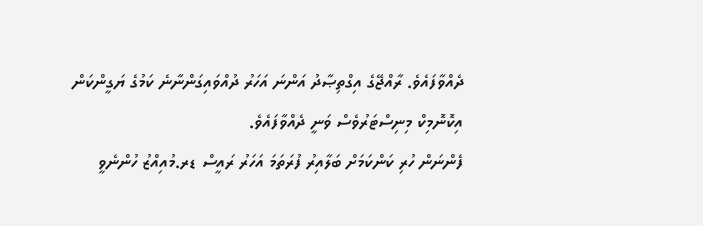ދެއްވާފައެވެ. ރާއްޖޭގެ އިގްތިޞާދު އަންނަ އަހަރު ދުއްވައިގަންނާނެ ކަމުގެ ޔަގީންކަން އިކޮނޮމިކް މިނިސްޓަރުވެސް ވަނީ ދެއްވާފައެވެ.
ފެންނަން ހުރި ކަންކަމަށް ބަލާއިރު ފުރަތަމަ އަހަރު ރައީސް ޑރ.މުއިއްޒު ހުންނެވީ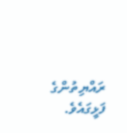ރައްޔިތުންގެ ފަޅީގައެވެ.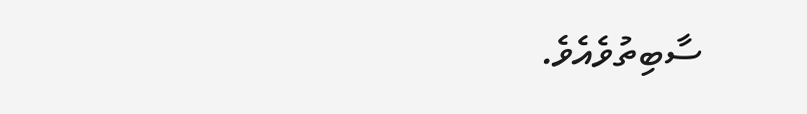ސާބިތުވެއެވެ.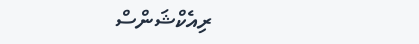ރިއެކްޝަންސް